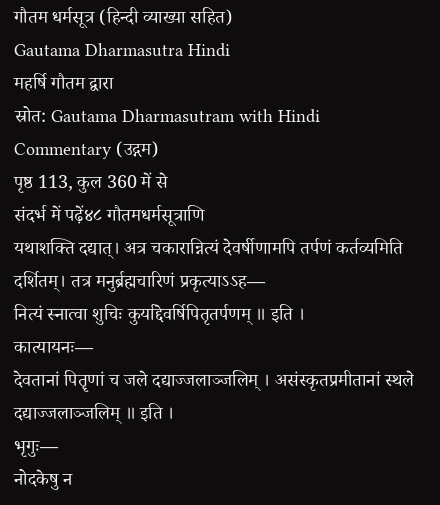गौतम धर्मसूत्र (हिन्दी व्याख्या सहित)
Gautama Dharmasutra Hindi
महर्षि गौतम द्वारा
स्रोत: Gautama Dharmasutram with Hindi Commentary (उद्गम)
पृष्ठ 113, कुल 360 में से
संदर्भ में पढ़ें४८ गौतमधर्मसूत्राणि
यथाशक्ति दद्यात्। अत्र चकारान्नित्यं देवर्षीणामपि तर्पणं कर्तव्यमिति दर्शितम्। तत्र मनुर्ब्रह्मचारिणं प्रकृत्याऽऽह—
नित्यं स्नात्वा शुचिः कुर्याद्देवर्षिपितृतर्पणम् ॥ इति ।
कात्यायनः—
देवतानां पितॄणां च जले दद्याज्जलाञ्जलिम् । असंस्कृतप्रमीतानां स्थले दद्याज्जलाञ्जलिम् ॥ इति ।
भृगुः—
नोदकेषु न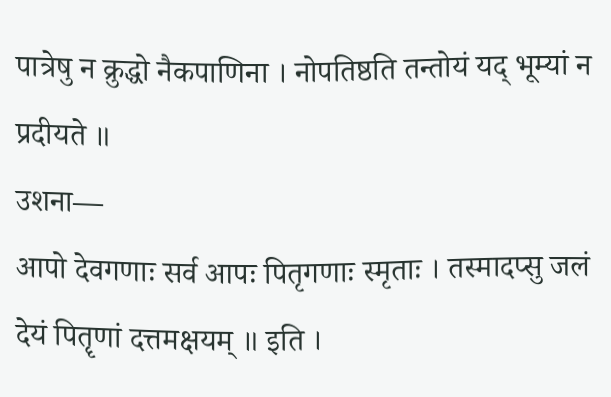पात्रेषु न क्रुद्धो नैकपाणिना । नोपतिष्ठति तन्तोयं यद् भूम्यां न प्रदीयते ॥
उशना—
आपो देवगणाः सर्व आपः पितृगणाः स्मृताः । तस्मादप्सु जलं देयं पितॄणां दत्तमक्षयम् ॥ इति ।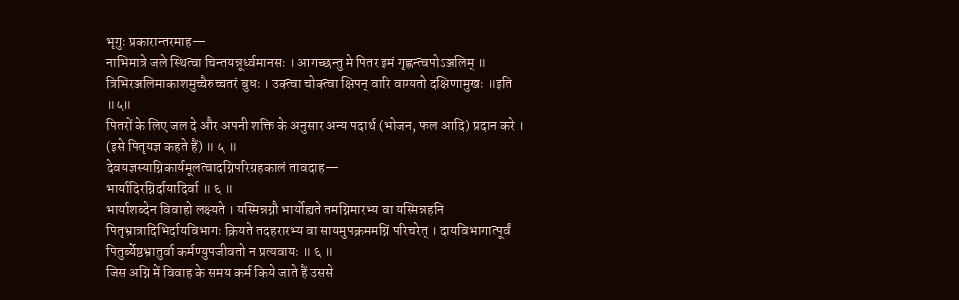भृगुः प्रकारान्तरमाह—
नाभिमात्रे जले स्थित्वा चिन्तयन्नूर्ध्वमानसः । आगच्छन्तु मे पितर इमं गृह्णन्त्वपोऽञ्जलिम् ॥ त्रिभिरञ्जलिमाकाशमुच्चैरुच्चतरं बुधः । उक्त्वा चोक्त्वा क्षिपन् वारि वाग्यतो दक्षिणामुखः ॥इति ॥५॥
पितरों के लिए जल दे और अपनी शक्ति के अनुसार अन्य पदार्थ (भोजन, फल आदि) प्रदान करे । (इसे पितृयज्ञ कहते हैं) ॥ ५ ॥
देवयज्ञस्याग्निकार्यमूलत्वादग्निपरिग्रहकालं तावदाह—
भार्यादिरग्निर्दायादिर्वा ॥ ६ ॥
भार्याशब्देन विवाहो लक्ष्यते । यस्मिन्नग्नौ भार्योह्यते तमग्निमारभ्य वा यस्मिन्नहनि पितृभ्रात्रादिभिर्दायविभागः क्रियते तदहरारभ्य वा सायमुपक्रममग्निं परिचरेत् । दायविभागात्पूर्वं पितुर्ब्येष्ठभ्रातुर्वा कर्मण्युपजीवतो न प्रत्यवायः ॥ ६ ॥
जिस अग्नि में विवाह के समय कर्म किये जाते हैं उससे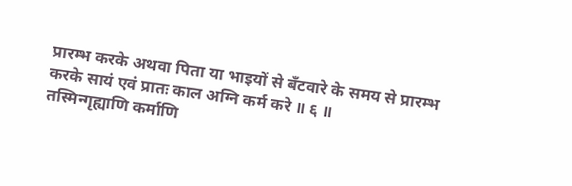प्रारम्भ करके अथवा पिता या भाइयों से बँटवारे के समय से प्रारम्भ करके सायं एवं प्रातः काल अग्नि कर्म करे ॥ ६ ॥
तस्मिन्गृह्याणि कर्माणि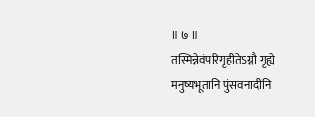॥ ७ ॥
तस्मिन्नेवंपरिगृहीतेऽग्नौ गृह्ये मनुष्यभूतानि पुंसवनादीनि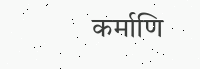कर्माणि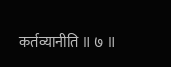कर्तव्यानीति ॥ ७ ॥